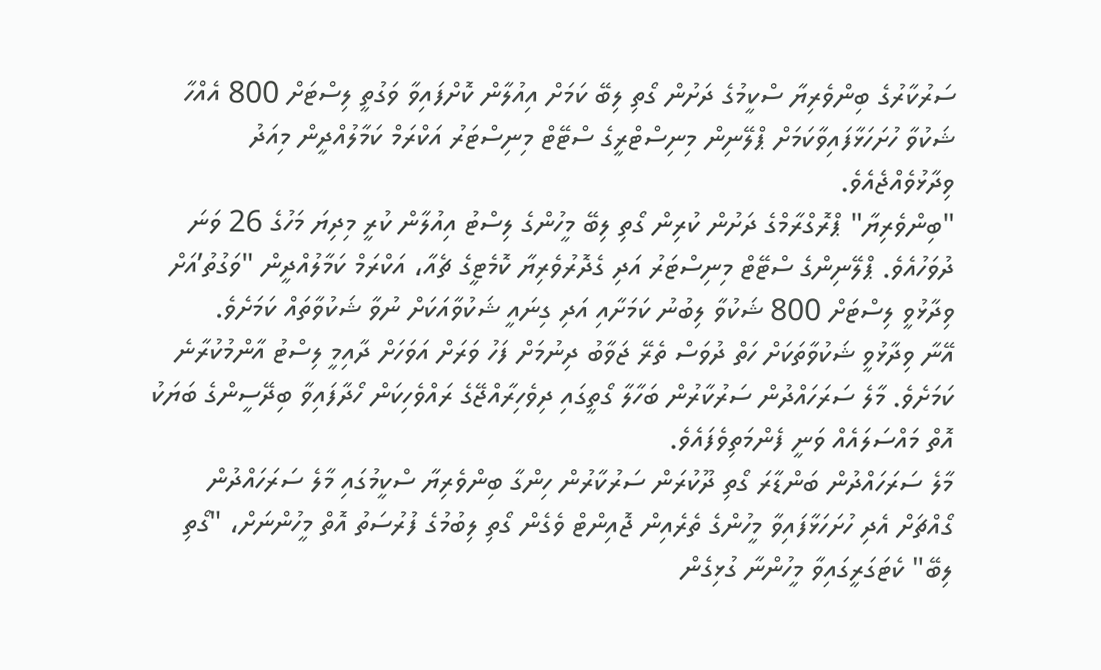ސަރުކާރުގެ ބިންވެރިޔާ ސްކީމުގެ ދަށުން ގޯތި ލިބޭ ކަމަށް އިއުލާން ކޮށްފައިވާ ވަގުތީ ލިސްޓަށް 800 އެއްހާ ޝަކުވާ ހުށަހަޅާފައިވާކަމަށް ޕްލޭނިން މިނިސްޓްރީގެ ސްޓޭޓް މިނިސްޓަރު އަކްރަމް ކަމާލުއްދީން މިއަދު ވިދާޅުވެއްޖެއެވެ.
"ބިންވެރިޔާ" ޕްރޮގްރާމްގެ ދަށުން ކުރިން ގޯތި ލިބޭ މީހުންގެ ލިސްޓު އިއުލާން ކުރީ މިދިޔަ މަހުގެ 26 ވަނަ ދުވަހުއެވެ. ޕްލޭނިންގެ ސްޓޭޓް މިނިސްޓަރު އަދި ގެދޮރުވެރިޔާ ކޮމެޓީގެ ޗެއާ، އަކްރަމް ކަމާލުއްދީން "ވަގުތު’އަށް ވިދާޅުވީ ލިސްޓަށް 800 ޝަކުވާ ލިބުނު ކަމަށާއި އަދި ގިނައީ ޝަކުވާއަކަށް ނުވާ ޝަކުވާތައް ކަމަށެވެ.
އޭނާ ވިދާޅުވީ ޝަކުވާތަކަށް ހަތް ދުވަސް ތެރޭ ޖަވާބު ދިނުމަށް ފަހު ވަރަށް އަވަހަށް ދާއިމީ ލިސްޓު އާންމުކުރާނެ ކަމަށެވެ. މާލެ ސަރަހައްދުން ސަރުކާރުން ބަހާލާ ގޯތީގައި ދިވެހިރާއްޖޭގެ ރައްވެހިކަން ހޯދާފައިވާ ބިދޭސީންގެ ބަޔަކު އޮތް މައްސަލައެއް ވަނީ ފެންމަތިވެފައެވެ.
މާލެ ސަރަހައްދުން ބަންޑާރަ ގޯތި ދޫކުރަން ސަރުކާރުން ހިންގާ ބިންވެރިޔާ ސްކީމުގައި މާލެ ސަރަހައްދުން ގޯއްޗަށް އެދި ހުށަހަޅާފައިވާ މީހުންގެ ތެރެއިން ޖޮއިންޓް ވެގެން ގޯތި ލިބުމުގެ ފުރުސަތު އޮތް މީހުންނަށް، "ގޯތި ލިބޭ" ކެޓަގަރީގައިވާ މީހުންނާ ގުޅިގެން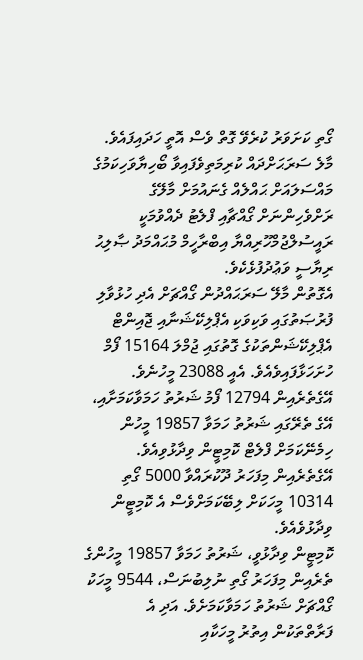ގޯތި ކަށަވަރު ކުރެވޭ ގޮތް ވެސް އޮތީ ހަދައިފައެވެ.
މާލެ ސަރަޙަށްދައް ކުރިމަތިވެފައިވާ ބޯހިޔާވަހިކަމުގެ މައްސަލައަށް ޙައްލެއް ގެނައުމަށް މާލޭގެ ރަށްވެހިންނަށް ގޯއްޗާއި ފްލެޓު ދެއްވުމަކީ ރައީސުލްޖުމްހޫރިއްޔާ އިބްރާހީމް މުޙައްމަދު ޞާލިޙު ރިޔާސީ ވަޢުދުފުޅެކެވެ.
އެގޮތުން މާލޭ ސަރަޙައްދުން ގޯއްޗަށް އެދި ހުޅުވާލި ފުރުޞަތުގައި ވަކިވަކި އެޕްލިކޭޝަނާއި ޖޮއިންޓް އެޕްލިކޭޝަންތަކުގެ ގޮތުގައި ޖުމްލަ 15164 ފޯމް ހުށަހަޅާފައިވެއެވެ. އެއީ 23088 މީހުނެވެ. އޭގެތެރެއިން 12794 ފޯމު ޝަރުތު ހަމަވާކަމަށާއި، އޭގެ ތެރޭގައި ޝަރުތު ހަމަވާ 19857 މީހުން ހިމެނޭކަމަށް ފްލެޓް ކޮމިޓީން ވިދާޅުވިއެވެ. އޭގެތެރެއިން މިފަހަރު ދޫކުރައްވާ 5000 ގޯތި 10314 މީހަކަށް ލިބޭކަމަށްވެސް އެ ކޮމިޓީން ވިދާޅުވެއެވެ.
ކޮމިޓީން ވިދާޅުވީ، ޝަރުތު ހަމަވާ 19857 މީހުންގެ ތެރެއިން މިފަހަރު ގޯތި ނުލިބުނަސް، 9544 މީހަކު ގޯއްޗަށް ޝަރުތު ހަމަވާކަމަށެވެ. އަދި އެ ފަރާތްތަކުން އިތުރު މީހަކާއި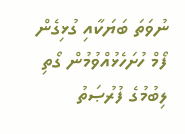ނުވަތަ ބަޔަކާއި ގުޅިގެން ފޯމް ހުށަހެޅުއްވުމުން ގޯތި ލިބުމުގެ ފުރުޞަތު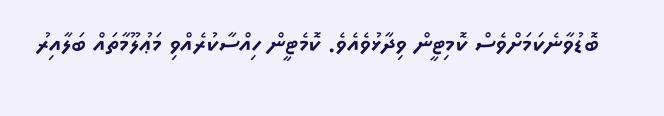ބޮޑުވާނެކަމަށްވެސް ކޮމިޓީން ވިދާޅުވެއެވެ. ކޮމެޓީން ހިއްސާކުރެއްވި މަޢުލޫމާތައް ބަލާއިރު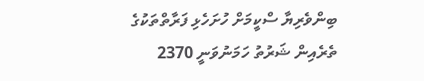ބިންވެރިޔާ ސްކީމަށް ހުށަހެޅި ފަރާތްތަކުގެ ތެރެއިން ޝަރުތު ހަމަނުވަނީ 2370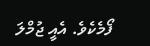ފޯމެކެވެ. އެއީ ޖުމްލަ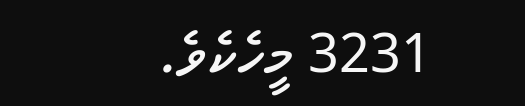3231 މީހެކެވެ.